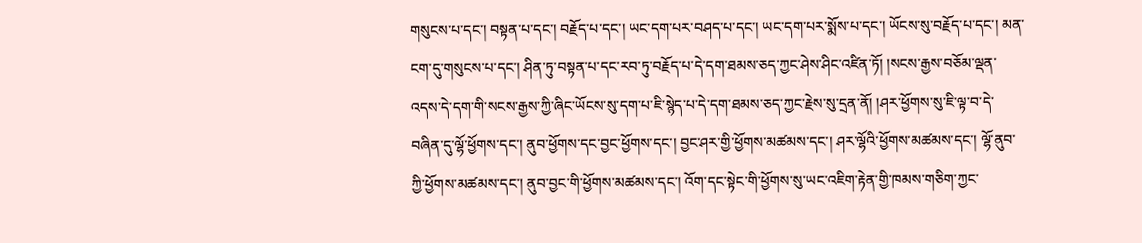གསུངས་པ་དང་། བསྟན་པ་དང་། བརྗོད་པ་དང་། ཡང་དག་པར་བཤད་པ་དང་། ཡང་དག་པར་སྨོས་པ་དང་། ཡོངས་སུ་བརྗོད་པ་དང་། མན་ངག་དུ་གསུངས་པ་དང་། ཤིན་ཏུ་བསྟན་པ་དང་རབ་ཏུ་བརྗོད་པ་དེ་དག་ཐམས་ཅད་ཀྱང་ཤེས་ཤིང་འཛིན་ཏོ། །སངས་རྒྱས་བཅོམ་ལྡན་འདས་དེ་དག་གི་སངས་རྒྱས་ཀྱི་ཞིང་ཡོངས་སུ་དག་པ་ཇི་སྙེད་པ་དེ་དག་ཐམས་ཅད་ཀྱང་རྗེས་སུ་དྲན་ནོ། །ཤར་ཕྱོགས་སུ་ཇི་ལྟ་བ་དེ་བཞིན་དུ་ལྷོ་ཕྱོགས་དང་། ནུབ་ཕྱོགས་དང་བྱང་ཕྱོགས་དང་། བྱང་ཤར་གྱི་ཕྱོགས་མཚམས་དང་། ཤར་ལྷོའི་ཕྱོགས་མཚམས་དང་། ལྷོ་ནུབ་ཀྱི་ཕྱོགས་མཚམས་དང་། ནུབ་བྱང་གི་ཕྱོགས་མཚམས་དང་། འོག་དང་སྟེང་གི་ཕྱོགས་སུ་ཡང་འཇིག་རྟེན་གྱི་ཁམས་གཅིག་ཀྱང་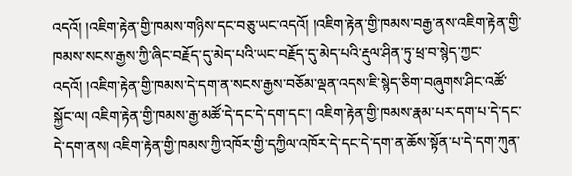འདའོ། །འཇིག་རྟེན་གྱི་ཁམས་གཉིས་དང་བཅུ་ཡང་འདའོ། །འཇིག་རྟེན་གྱི་ཁམས་བརྒྱ་ནས་འཇིག་རྟེན་གྱི་ཁམས་སངས་རྒྱས་ཀྱི་ཞིང་བརྗོད་དུ་མེད་པའི་ཡང་བརྗོད་དུ་མེད་པའི་རྡུལ་ཤིན་ཏུ་ཕྲ་བ་སྙེད་ཀྱང་འདའོ། །འཇིག་རྟེན་གྱི་ཁམས་དེ་དག་ན་སངས་རྒྱས་བཅོམ་ལྡན་འདས་ཇི་སྙེད་ཅིག་བཞུགས་ཤིང་འཚོ་སྐྱོང་ལ། འཇིག་རྟེན་གྱི་ཁམས་རྒྱ་མཚོ་དེ་དང་དེ་དག་དང་། འཇིག་རྟེན་གྱི་ཁམས་རྣམ་པར་དག་པ་དེ་དང་དེ་དག་ནས། འཇིག་རྟེན་གྱི་ཁམས་ཀྱི་འཁོར་གྱི་དཀྱིལ་འཁོར་དེ་དང་དེ་དག་ན་ཆོས་སྟོན་པ་དེ་དག་ཀུན་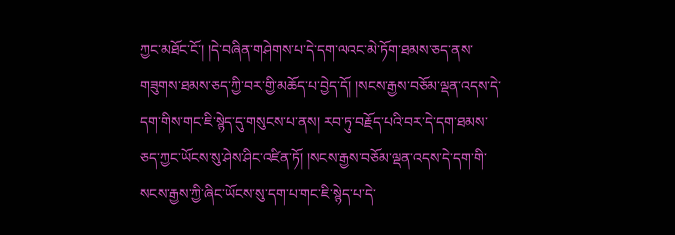ཀྱང་མཐོང་ངོ་། །དེ་བཞིན་གཤེགས་པ་དེ་དག་ལའང་མེ་ཏོག་ཐམས་ཅད་ནས་གཟུགས་ཐམས་ཅད་ཀྱི་བར་གྱི་མཆོད་པ་བྱེད་དོ། །སངས་རྒྱས་བཅོམ་ལྡན་འདས་དེ་དག་གིས་གང་ཇི་སྙེད་དུ་གསུངས་པ་ནས། རབ་ཏུ་བརྗོད་པའི་བར་དེ་དག་ཐམས་ཅད་ཀྱང་ཡོངས་སུ་ཤེས་ཤིང་འཛིན་ཏོ། །སངས་རྒྱས་བཅོམ་ལྡན་འདས་དེ་དག་གི་སངས་རྒྱས་ཀྱི་ཞིང་ཡོངས་སུ་དག་པ་གང་ཇི་སྙེད་པ་དེ་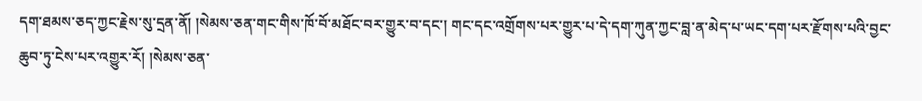དག་ཐམས་ཅད་ཀྱང་རྗེས་སུ་དྲན་ནོ། །སེམས་ཅན་གང་གིས་ཁོ་བོ་མཐོང་བར་གྱུར་བ་དང་། གང་དང་འགྲོགས་པར་གྱུར་པ་དེ་དག་ཀུན་ཀྱང་བླ་ན་མེད་པ་ཡང་དག་པར་རྫོགས་པའི་བྱང་ཆུབ་ཏུ་ངེས་པར་འགྱུར་རོ། །སེམས་ཅན་